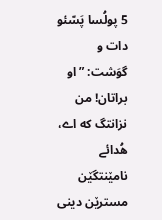5 پولُسا پَسّئو دات و گوَشت: ”او براتان! من نزانتگ که اے، هُدائے نامێنتگێن مسترێن دینی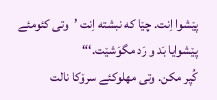پێشوا اِنت. چێا که نبشته اِنت ’وتی کئومئے پێشوایا بَد و رَد مگوَشێت.‘“
کُپر مکن. وتی مهلوکئے سرۆکا نالت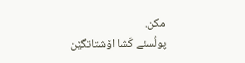مکن.
پولُسئے کَشا اۆشتاتگێن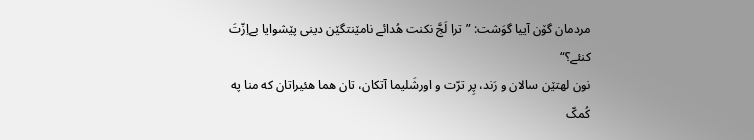مردمان گۆن آییا گوَشت: ”ترا لَجَّ نکنت هُدائے نامێنتگێن دینی پێشوایا بےاِزّتَ کنئے؟“
نون لهتێن سالان و رَند، پِر ترّت و اورشَلیما آتکان، تان هما هئیراتان که منا په کُمکّ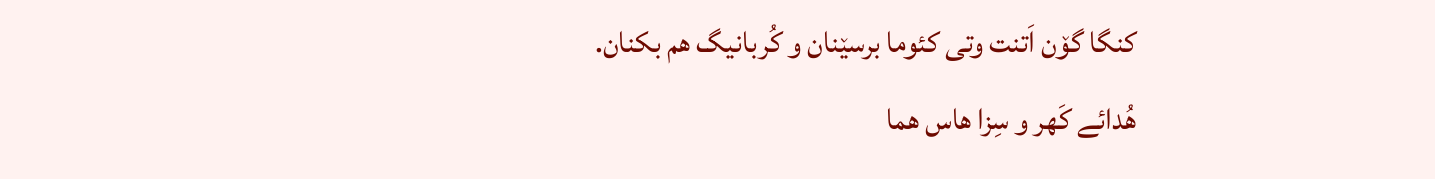کنگا گۆن اَتنت وتی کئوما برسێنان و کُربانیگ هم بکنان.
هُدائے کَهر و سِزا هاس هما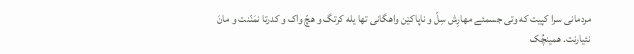مردمانی سرا کپیت که وتی جسمئے مهارِش سِلّ و ناپاکێن واهگانی تها یله کرتگ و هچّ واک و کدرتا نمَنّنت و مانَ نئیارنت. همینچُک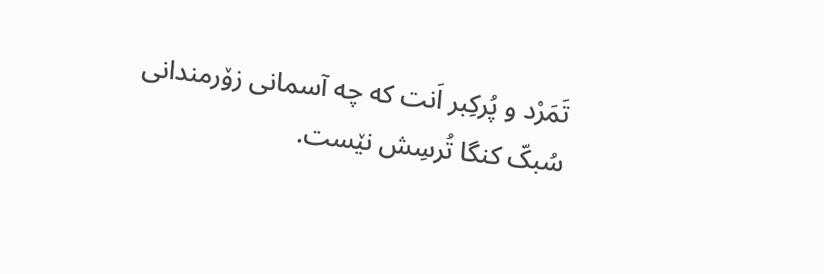تَمَرْد و پُرکِبر اَنت که چه آسمانی زۆرمندانی سُبکّ کنگا تُرسِش نێست.